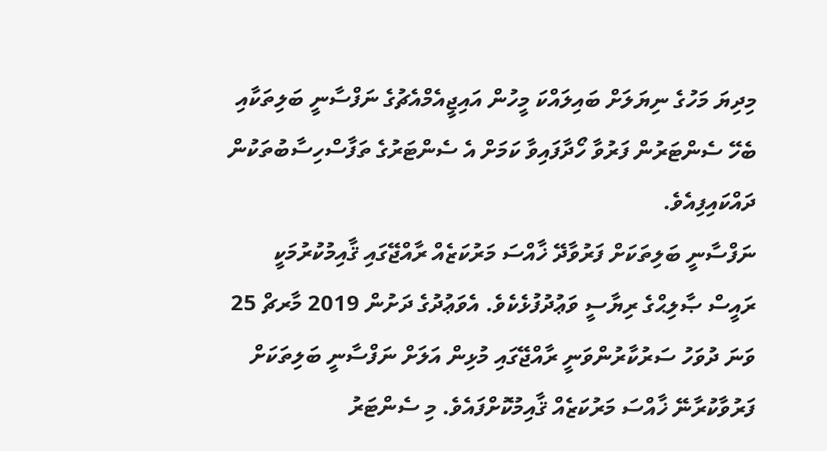މިދިޔަ މަހުގެ ނިޔަލަށް ބައިލައްކަ މީހުން އައިޖީއެމްއެޗުގެ ނަފްސާނީ ބަލިތަކާއި ބެހޭ ސެންޓަރުން ފަރުވާ ހޯދާފައިވާ ކަމަށް އެ ސެންޓަރުގެ ތަފާސްހިސާބުތަކުން ދައްކައިފިއެވެ.
ނަފްސާނީ ބަލިތަކަށް ފަރުވާދޭ ޚާއްސަ މަރުކަޒެއް ރާއްޖޭގައި ޤާއިމުކުރުމަކީ ރައީސް ޞާލިޙްގެ ރިޔާސީ ވަޢުދުފުޅެކެވެ. އެވަޢުދުގެ ދަށުން 2019 މާރޗް 25 ވަނަ ދުވަހު ސަރުކާރުންވަނީ ރާއްޖޭގައި މުޅިން އަލަށް ނަފްސާނީ ބަލިތަކަށް ފަރުވާކުރާނޭ ޚާއްސަ މަރުކަޒެއް ޤާއިމުކޮށްފައެވެ. މި ސެންޓަރު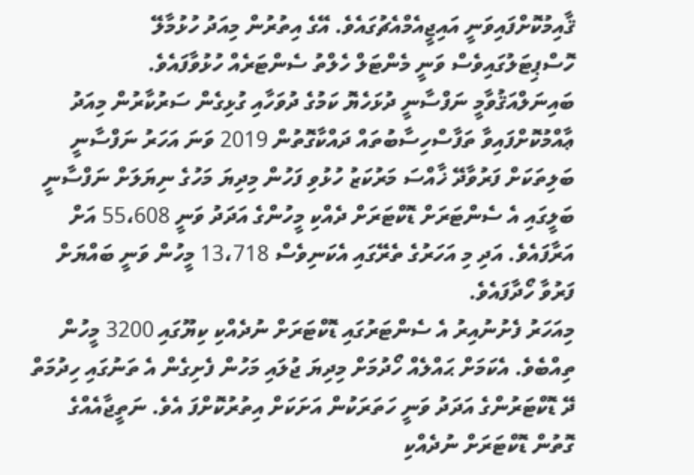ޤާއިމުކޮށްފައިވަނީ އައިޖީއެމްއެޗުގައެވެ. އޭގެ އިތުރުން މިއަދު ހުޅުމާލޭ ހޮސްޕިޓަލުގައިވެސް ވަނީ މެންޓަލް ހެލްތު ސެންޓަރެއް ހުޅުވާފައެވެ.
ބައިނަލްއަޤުވާމީ ނަފްސާނީ ދުޅަހެޔޮ ކަމުގެ ދުވަހާއި ގުޅިގެން ސަރުކާރުން މިއަދު ޢާއްމުކޮށްފައިވާ ތަފާސްހިސާބުތައް ދައްކާގޮތުން 2019 ވަނަ އަހަރު ނަފްސާނީ ބަލިތަކަށް ފަރުވާދޭ ޚާއްސަ މަރުކަޒު ހުޅުވި ފަހުން މިދިޔަ މަހުގެ ނިޔަލަށް ނަފްސާނީ ބަލީގައި އެ ސެންޓަރަށް ޑޮކްޓަރަށް ދެއްކި މީހުންގެ އަދަދު ވަނީ 55،608 އަށް އަރާފައެވެ. އަދި މި އަހަރުގެ ތެރޭގައި އެކަނިވެސް 13،718 މީހުން ވަނީ ބައްޔަށް ފަރުވާ ހޯދާފައެވެ.
މިއަހަރު ފެށުނުއިރު އެ ސެންޓަރުގައި ޑޮކްޓަރަށް ނުދެއްކި ކިޔޫގައި 3200 މީހުން ތިއްބެވެ. އެކަމަށް ޙައްލެއް ހޯދުމަށް މިދިޔަ ޖުލައި މަހުން ފެށިގެން އެ ތަނުގައި ހިދުމަތް ދޭ ޑޮކްޓަރުންގެ އަދަދު ވަނީ ހަތަރަކުން އަށަކަށް އިތުރުކޮށްފަ އެވެ. ނަތީޖާއެއްގެ ގޮތުން ޑޮކްޓަރަށް ނުދެއްކި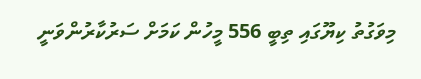މިވަގުތު ކިޔޫގައި ތިބީ 556 މީހުން ކަމަށް ސަރުކާރުންވަނީ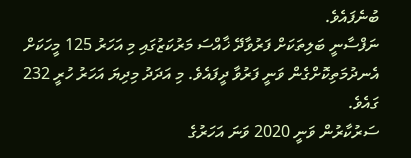ބުނެފައެވެ.
ނަފްސާނީ ބަލިތަކަށް ފަރުވާދޭ ޚާއްސަ މަރުކަޒުގައި މި އަހަރު 125 މީހަކަށް އެނދުމަތިކޮށްގެން ވަނީ ފަރުވާ ދީފައެވެ. މި އަދަދު މިދިޔަ އަހަރު ހުރީ 232 ގައެވެ.
ސަރުކާރުން ވަނީ 2020 ވަނަ އަހަރުގެ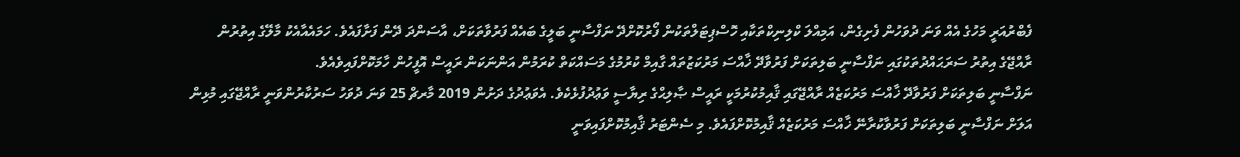ފެބްރުއަރީ މަހުގެ އެއް ވަނަ ދުވަހުން ފެށިގެން، އަމިއްލަ ކްލިނިކްތަކާއި ހޮސްޕިޓަލްތަކުން ފޯރުކޮށްދޭ ނަފްސާނީ ބަލީގެ ބައެއް ފަރުވާތަކަށް، އާސަންދަ ދޭން ފަށާފައެވެ. ހަމައެއާއެކު މާލޭގެ އިތުރުން ރާއްޖޭގެ އިތުރު ސަރަޙައްދުތަކުގައި ނަފްސާނީ ބަލިތަކަށް ފަރުވާދޭ ޚާއްސަ މަރުކަޒުތައް ގާއިމް ކުރުމުގެ މަސައްކަތް ކުރަމުން އަންނަކަން ރައީސް އޮފީހުން ހާމަކޮށްފައިވެއެވެ.
ނަފްސާނީ ބަލިތަކަށް ފަރުވާދޭ ޚާއްސަ މަރުކަޒެއް ރާއްޖޭގައި ޤާއިމުކުރުމަކީ ރައީސް ޞާލިޙްގެ ރިޔާސީ ވަޢުދުފުޅެކެވެ. އެވަޢުދުގެ ދަށުން 2019 މާރޗް 25 ވަނަ ދުވަހު ސަރުކާރުންވަނީ ރާއްޖޭގައި މުޅިން އަލަށް ނަފްސާނީ ބަލިތަކަށް ފަރުވާކުރާނޭ ޚާއްސަ މަރުކަޒެއް ޤާއިމުކޮށްފައެވެ. މި ސެންޓަރު ޤާއިމުކޮށްފައިވަނީ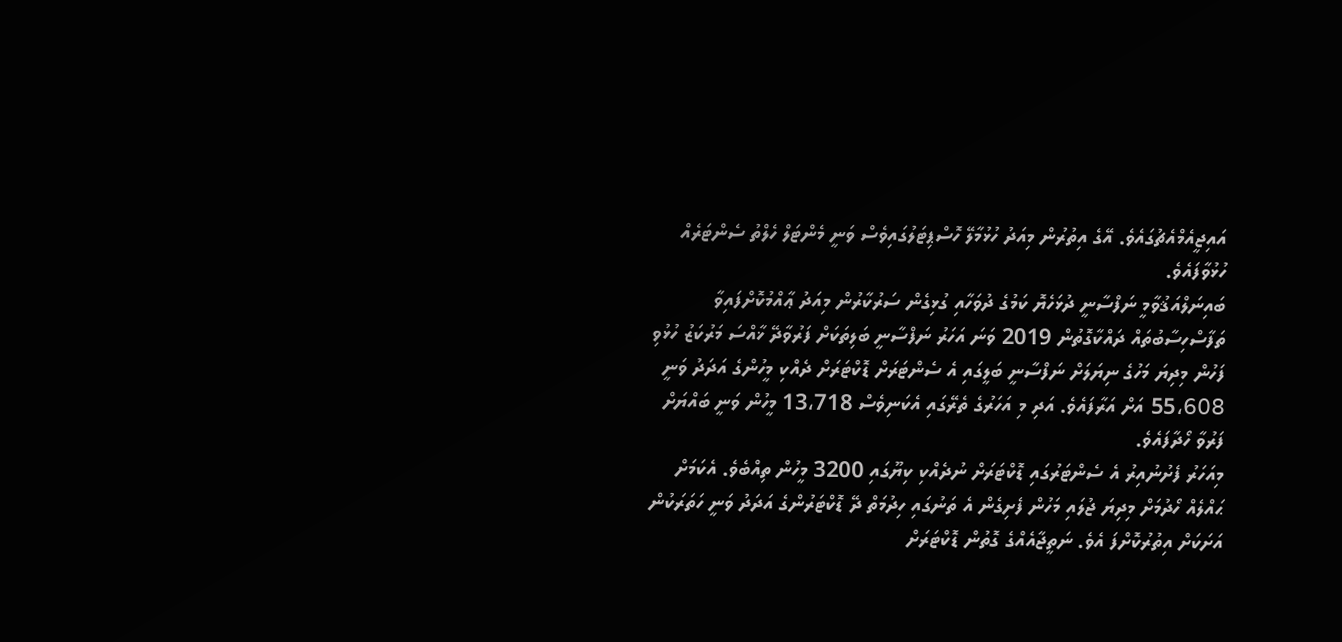އައިޖީއެމްއެޗުގައެވެ. އޭގެ އިތުރުން މިއަދު ހުޅުމާލޭ ހޮސްޕިޓަލުގައިވެސް ވަނީ މެންޓަލް ހެލްތު ސެންޓަރެއް ހުޅުވާފައެވެ.
ބައިނަލްއަޤުވާމީ ނަފްސާނީ ދުޅަހެޔޮ ކަމުގެ ދުވަހާއި ގުޅިގެން ސަރުކާރުން މިއަދު ޢާއްމުކޮށްފައިވާ ތަފާސްހިސާބުތައް ދައްކާގޮތުން 2019 ވަނަ އަހަރު ނަފްސާނީ ބަލިތަކަށް ފަރުވާދޭ ޚާއްސަ މަރުކަޒު ހުޅުވި ފަހުން މިދިޔަ މަހުގެ ނިޔަލަށް ނަފްސާނީ ބަލީގައި އެ ސެންޓަރަށް ޑޮކްޓަރަށް ދެއްކި މީހުންގެ އަދަދު ވަނީ 55،608 އަށް އަރާފައެވެ. އަދި މި އަހަރުގެ ތެރޭގައި އެކަނިވެސް 13،718 މީހުން ވަނީ ބައްޔަށް ފަރުވާ ހޯދާފައެވެ.
މިއަހަރު ފެށުނުއިރު އެ ސެންޓަރުގައި ޑޮކްޓަރަށް ނުދެއްކި ކިޔޫގައި 3200 މީހުން ތިއްބެވެ. އެކަމަށް ޙައްލެއް ހޯދުމަށް މިދިޔަ ޖުލައި މަހުން ފެށިގެން އެ ތަނުގައި ހިދުމަތް ދޭ ޑޮކްޓަރުންގެ އަދަދު ވަނީ ހަތަރަކުން އަށަކަށް އިތުރުކޮށްފަ އެވެ. ނަތީޖާއެއްގެ ގޮތުން ޑޮކްޓަރަށް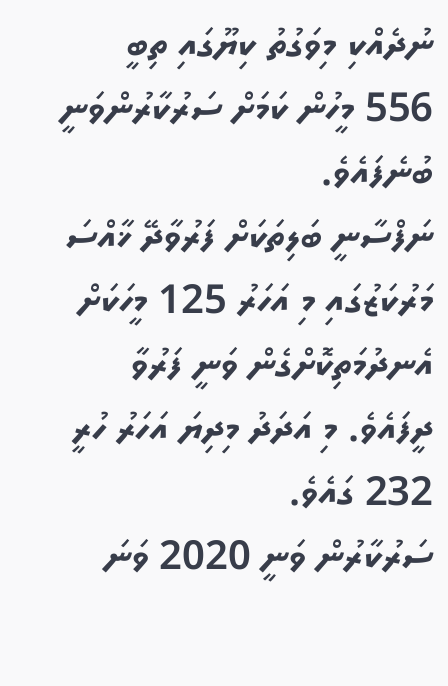ނުދެއްކި މިވަގުތު ކިޔޫގައި ތިބީ 556 މީހުން ކަމަށް ސަރުކާރުންވަނީ ބުނެފައެވެ.
ނަފްސާނީ ބަލިތަކަށް ފަރުވާދޭ ޚާއްސަ މަރުކަޒުގައި މި އަހަރު 125 މީހަކަށް އެނދުމަތިކޮށްގެން ވަނީ ފަރުވާ ދީފައެވެ. މި އަދަދު މިދިޔަ އަހަރު ހުރީ 232 ގައެވެ.
ސަރުކާރުން ވަނީ 2020 ވަނަ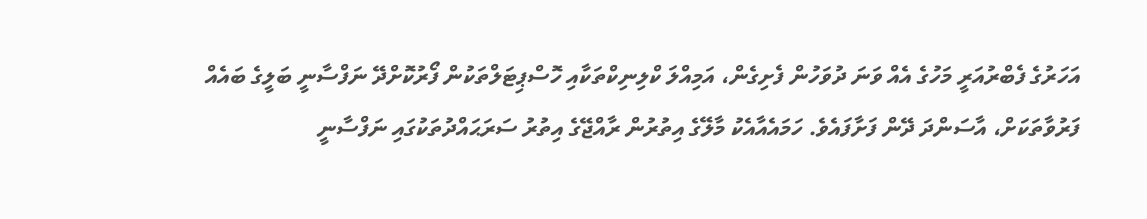އަހަރުގެ ފެބްރުއަރީ މަހުގެ އެއް ވަނަ ދުވަހުން ފެށިގެން، އަމިއްލަ ކްލިނިކްތަކާއި ހޮސްޕިޓަލްތަކުން ފޯރުކޮށްދޭ ނަފްސާނީ ބަލީގެ ބައެއް ފަރުވާތަކަށް، އާސަންދަ ދޭން ފަށާފައެވެ. ހަމައެއާއެކު މާލޭގެ އިތުރުން ރާއްޖޭގެ އިތުރު ސަރަޙައްދުތަކުގައި ނަފްސާނީ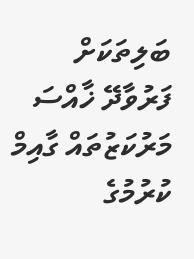ބަލިތަކަށް ފަރުވާދޭ ޚާއްސަ މަރުކަޒުތައް ގާއިމް ކުރުމުގެ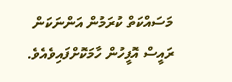މަސައްކަތް ކުރަމުން އަންނަކަން ރައީސް އޮފީހުން ހާމަކޮށްފައިވެއެވެ.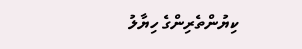ކިޔުންތެރިންގެ ހިޔާލު